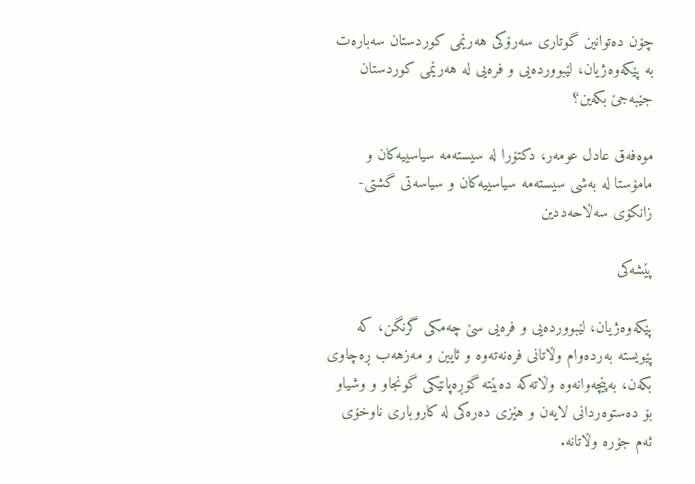چۆن دەتوانین گوتاری سەرۆکی هەرێمی کوردستان سەبارەت بە پێکەوەژیان، لێبووردەیی و فرەیی لە هەرێمی کوردستان جێبەجێ بکەین؟

موەفەق عادل عومەر، دكتۆرا له‌ سیسته‌مه‌ سیاسییه‌كان و مامۆستا له‌ به‌شی سیسته‌مه‌ سیاسییه‌كان و سیاسه‌تی گشتی-زانكۆی سه‌ڵاحه‌ددین

پێشه‌كی

پێكه‌وه‌ژیان، لێبوورده‌یی و فره‌یی سێ چه‌مكی گرنگن، كه‌ پێویسته‌ به‌رده‌وام وڵاتانی فره‌نه‌ته‌وه‌ و ئایین و مه‌زهه‌ب ڕه‌چاوی بكه‌ن، به‌پێچه‌وانه‌وه‌ وڵاته‌كه‌ ده‌بێته‌ گۆڕه‌پانێكی گونجاو و وشیاو بۆ ده‌ستوه‌ردانی لایه‌ن و هێزی ده‌ره‌كی له‌ كاروباری ناوخۆی ئه‌م جۆره‌ وڵاتانه‌.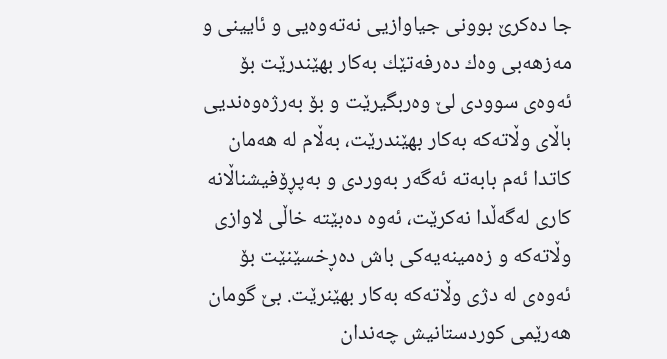جا ده‌كرێ بوونی جیاوازیی نه‌ته‌وه‌یی و ئایینی و مه‌زهه‌بی وه‌ك ده‌رفه‌تێك به‌كار بهێندرێت بۆ ئه‌وه‌ی سوودی لێ وەر‌بگیرێت و بۆ به‌رژه‌وه‌ندیی باڵای وڵاته‌كه‌ به‌كار بهێندرێت، به‌ڵام له‌ هه‌مان كاتدا ئه‌م بابه‌ته‌ ئه‌گه‌ر به‌وردی و به‌پڕۆفیشناڵانه‌ كاری له‌گه‌ڵدا نه‌كرێت، ئه‌وه‌ ده‌بێته‌ خاڵی لاوازی وڵاته‌كه‌ و زه‌مینه‌یه‌كی باش ده‌ڕخسێنێت بۆ ئه‌وه‌ی له‌ دژی وڵاته‌كه‌ به‌كار بهێنرێت. بێ گومان هه‌رێمی كوردستانیش چه‌ندان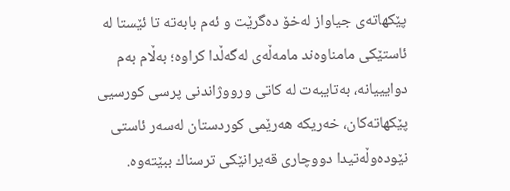پێكهاته‌ی جیاواز له‌خۆ ده‌گرێت و ئه‌م بابه‌ته‌ تا ئێستا له‌ ئاستێكی مامناوه‌ند مامه‌ڵه‌ی له‌گه‌ڵدا كراوه‌؛ به‌ڵام به‌م‌ دوایییانه‌، به‌تایبه‌ت له ‌كاتی ورووژاندنی پرسی كورسیی پێكهاته‌كان، خه‌ریكه‌ هه‌رێمی كوردستان له‌سه‌ر ئاستی‌ نێوده‌وڵه‌تیدا دووچاری قه‌یرانێكی‌ ترسناك ببێته‌وه‌.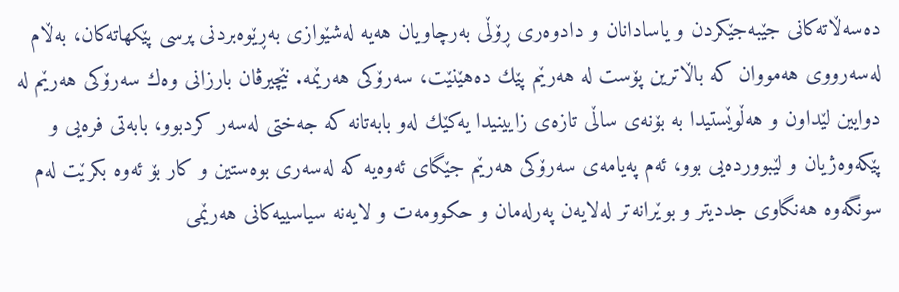ده‌سه‌ڵاته‌كانی جێبه‌جێكردن و یاسادانان و دادوه‌ری ڕۆڵی به‌رچاویان هه‌یه‌ له‌شێوازی به‌ڕێوه‌بردنی پرسی پێكهاته‌كان، به‌ڵام له‌سه‌رووی هه‌مووان كه‌ باڵاترین پۆست له‌ هه‌رێم پێك ده‌هێنێت، سه‌رۆكی هه‌رێمه‌. نێچیرڤان بارزانی وه‌ك سه‌رۆكی هه‌رێم له‌ دوایین لێداون و هه‌ڵوێستیدا به‌ بۆنه‌ی ساڵی تازه‌ی زایینیدا یه‌كێك له‌و بابه‌تانه‌ كه‌ جه‌ختی له‌سه‌ر كردبوو، بابه‌تی فره‌یی و پێكه‌وه‌ژیان و لێبوورده‌یی بوو، ئه‌م په‌یامه‌ی سه‌رۆكی هه‌رێم جێگای ئه‌وه‌یه‌ كه‌ له‌سه‌ری بوه‌ستین و كار بۆ ئه‌وه‌ بكرێت له‌م سونگه‌وه‌ هه‌نگاوی جددیتر و بوێرانه‌تر له‌لایه‌ن په‌رله‌مان و حكوومه‌ت و لایه‌نه‌ سیاسییه‌كانی هه‌رێمی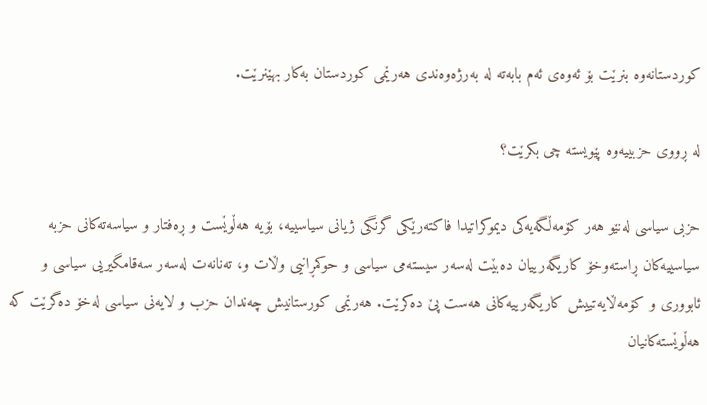كوردستانه‌وه‌‌ بنرێت بۆ ئه‌وه‌ی ئه‌م بابه‌ته‌ له‌ به‌رژه‌وه‌ندی هه‌رێمی كوردستان به‌كار بهێنرێت.

لە ڕووی حزبییەوە پێویستە چی بکرێت؟

حزبی سیاسی له‌نێو هه‌ر كۆمه‌ڵگه‌یه‌كی دیموكراتیدا فاكته‌رێكی گرنگی ژیانی سیاسییه‌، بۆیه‌ هه‌ڵوێست و ڕه‌فتار و سیاسه‌ته‌كانی حزبه‌ سیاسییه‌كان ڕاسته‌وخۆ كاریگه‌رییان ده‌بێت‌ له‌سه‌ر سیسته‌می سیاسی و حوكمڕانیی وڵات و، ته‌نانه‌ت له‌سه‌ر سه‌قامگیریی سیاسی و ئابووری و كۆمه‌ڵایه‌تییش كاریگه‌رییه‌كانی هه‌ست پێ ده‌كرێت. هه‌رێمی كورستانیش چه‌ندان حزب و لایه‌نی سیاسی له‌خۆ ده‌گرێت كه‌ هه‌ڵوێسته‌كانیان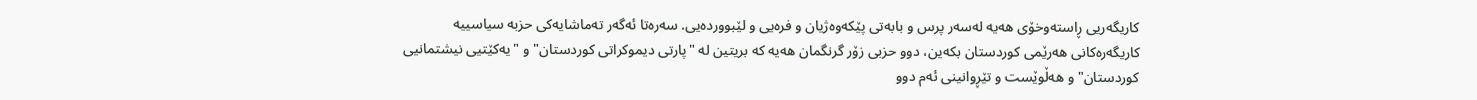كاریگه‌ریی ڕاسته‌وخۆی هه‌یه‌ له‌سه‌ر پرس و بابه‌تی پێكه‌وه‌ژیان و فره‌یی و لێبوورده‌یی. سه‌ره‌تا ئه‌گه‌ر ته‌ماشایه‌كی حزبه‌ سیاسییه‌ كاریگه‌ره‌كانی هه‌رێمی كوردستان بكه‌ین، دوو حزبی زۆر گرنگمان هه‌یه‌ كه‌ بریتین له‌ "پارتی دیموكراتی كوردستان" و "یه‌كێتیی نیشتمانیی كوردستان" و هه‌ڵوێست و تێڕوانینی ئه‌م دوو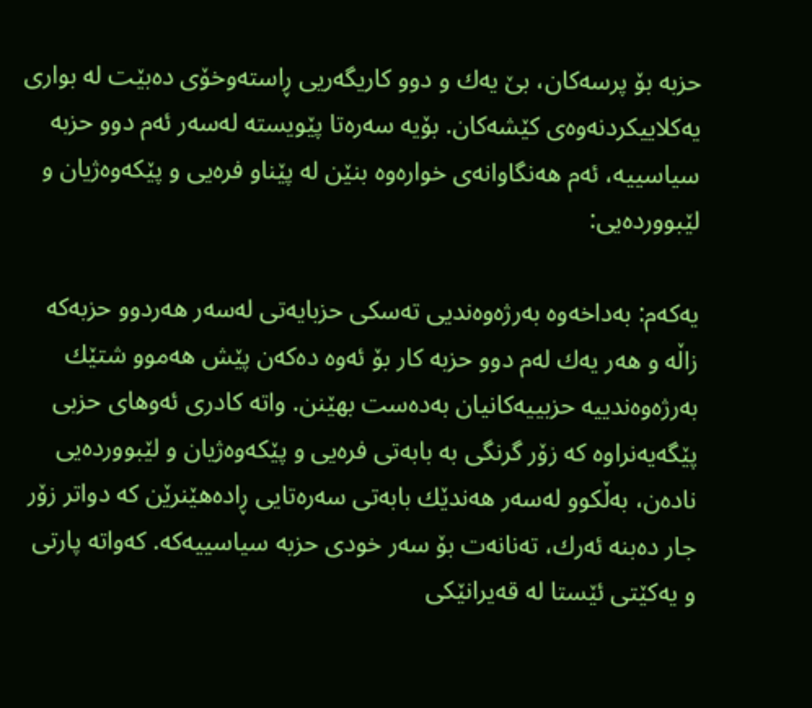حزبه‌ بۆ پرسه‌كان، بێ یه‌ك و دوو كاریگه‌ریی ڕاسته‌وخۆی ده‌بێت له‌ بواری یه‌كلاییكردنه‌وه‌ی كێشه‌كان. بۆیه‌ سه‌ره‌تا پێویسته‌ له‌سه‌ر ئه‌م دوو حزبه‌  سیاسییه،‌ ئه‌م هه‌نگاوانه‌ی خواره‌وه‌ بنێن له‌ پێناو فره‌یی و پێكه‌وه‌ژیان و لێبوورده‌یی:

یه‌كه‌م: به‌داخه‌وه‌ به‌رژه‌وه‌ندیی ته‌سكی حزبایه‌تی له‌سه‌ر هه‌ردوو حزبه‌كه‌ زاڵه‌ و هه‌ر یه‌ك له‌م دوو حزبه‌ كار بۆ ئه‌وه‌ ده‌كه‌ن پێش هه‌موو شتێك به‌رژه‌وه‌ندییه‌ حزبییه‌كانیان به‌ده‌ست بهێنن. واته‌ كادری ئه‌وهای حزبی پێگه‌یه‌نراوه‌ كه‌ زۆر گرنگی به‌ بابه‌تی فره‌یی و پێكه‌وه‌ژیان و لێبوورده‌یی ناده‌ن، به‌ڵكوو له‌سه‌ر هه‌ندێك بابه‌تی سه‌ره‌تایی ڕاده‌هێنرێن كه‌ دواتر زۆر جار ده‌بنه‌ ئه‌رك، ته‌نانه‌ت بۆ سه‌ر خودی حزبه‌ سیاسییه‌كه‌. كه‌واته‌ پارتی و یه‌كێتی ئێستا له‌ قه‌یرانێكی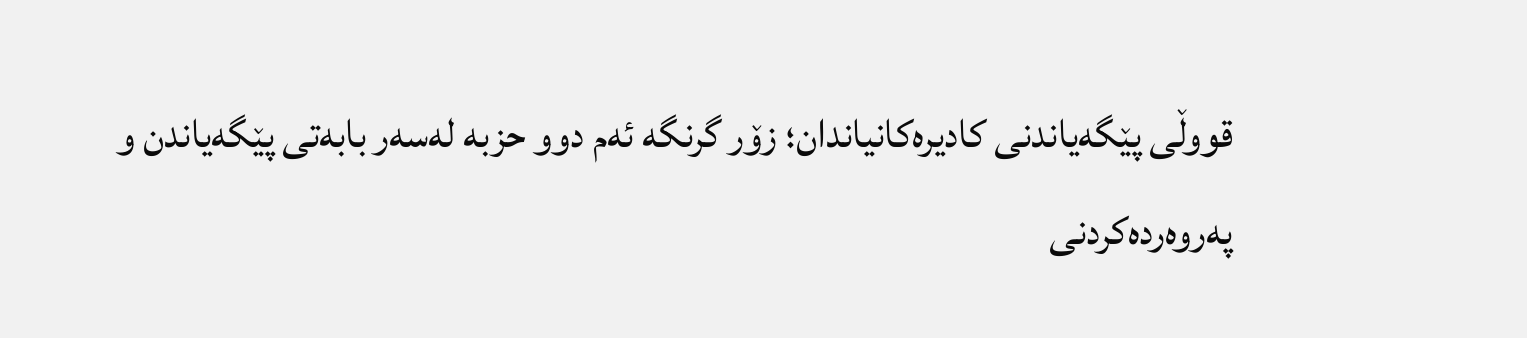قووڵی پێگه‌یاندنی كادیره‌كانیاندان؛ زۆر گرنگه‌ ئه‌م دوو حزبه‌ له‌سه‌ر بابه‌تی پێگه‌یاندن و په‌روه‌رده‌كردنی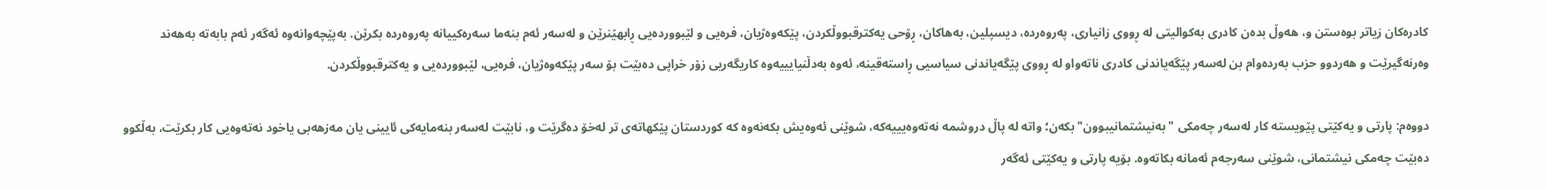كادره‌كان زیاتر بوه‌ستن و، هه‌وڵ بده‌ن كادری به‌كوالیتی له‌ ڕووی زانیاری، په‌روه‌رده‌، دیسپلین، به‌هاكان، ڕۆحی یه‌كترقبووڵكردن، پێكه‌وه‌ژیان، فره‌یی و لێبوورده‌یی ڕابهێنرێن و له‌سه‌ر ئه‌م بنه‌ما سه‌ره‌كییانه‌ په‌روه‌رده‌ بكرێن. به‌پێچه‌وانه‌وه‌‌ ئه‌گه‌ر ئه‌م بابه‌ته‌ به‌هه‌ند وه‌رنه‌گیرێت و هه‌ردوو حزب به‌رده‌وام بن له‌سه‌ر پێگه‌یاندنی كادری ناته‌واو له‌ ڕووی پێگه‌یاندنی سیاسیی ڕاسته‌قینه‌، ئه‌وه‌ به‌دڵنیایییه‌وه‌ كاریگه‌ریی زۆر خراپی ده‌بێت بۆ سه‌ر پێكه‌وه‌ژیان، فره‌یی، لێبوورده‌یی و یه‌كترقبووڵكردن.

دووه‌م: پارتی و یه‌كێتی پێویسته‌ كار له‌سه‌ر چه‌مكی "به‌نیشتمانیبوون" بكه‌ن؛ واته‌ له‌ پاڵ دروشمه‌ نه‌ته‌وه‌یییه‌كه‌، شوێنی ئه‌وه‌یش بكه‌نه‌وه‌ كه‌ كوردستان پێكهاته‌ی تر له‌خۆ ده‌گرێت و، نابێت له‌سه‌ر بنه‌مایه‌كی ئایینی یان مه‌زهه‌بی یاخود نه‌ته‌وه‌یی كار بكرێت، به‌ڵكوو ده‌بێت چه‌مكی ‌نیشتمانی، شوێنی سه‌رجه‌م ئه‌مانه‌ بكاته‌وه‌. بۆیه‌ پارتی و یه‌كێتی ئه‌گه‌ر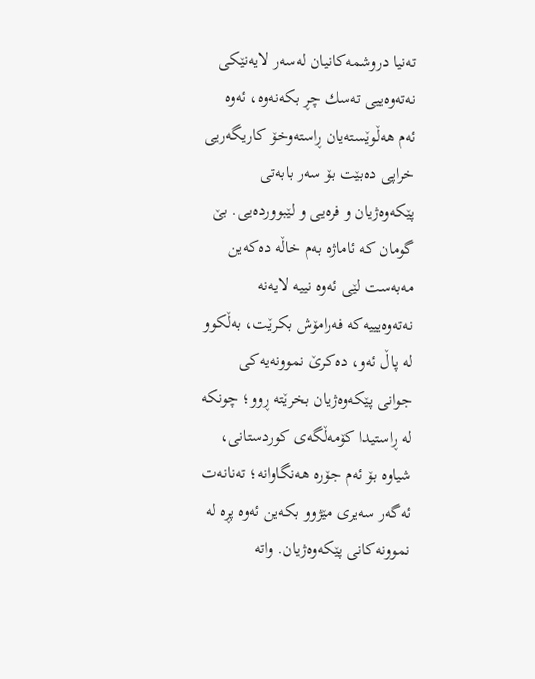ته‌نیا دروشمه‌كانیان له‌سه‌ر لایه‌نێكی نه‌ته‌وه‌ییی ته‌سك چڕ بكه‌نه‌وه‌، ئه‌وه‌ ئه‌م هه‌ڵوێسته‌یان ڕاسته‌وخۆ كاریگه‌ریی خراپی ده‌بێت بۆ سه‌ر بابه‌تی پێكه‌وه‌ژیان و فره‌یی و لێبوورده‌یی. بێ گومان كه‌ ئاماژه‌ به‌م خاڵه‌ ده‌كه‌ین مه‌به‌ست لێی ئه‌وه‌ نییه‌ لایه‌نه‌ نه‌ته‌وه‌یییه‌كه‌ فه‌رامۆش بكرێت، به‌ڵكوو له‌ پاڵ ئه‌و، ده‌كرێ نموونه‌یه‌كی جوانی پێكه‌وه‌ژیان بخرێته‌ ڕوو؛ چونكه‌ له‌ ڕاستیدا كۆمه‌ڵگه‌ی كوردستانی، شیاوه‌ بۆ ئه‌م جۆره‌ هه‌نگاوانه‌؛ ته‌نانه‌ت ئه‌گه‌ر سه‌یری مێژوو بكه‌ین ئه‌وه‌ پڕه‌ له‌ نموونه‌كانی پێكه‌وه‌ژیان. واته‌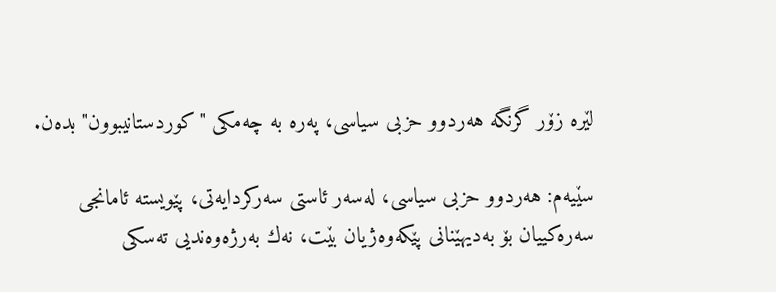لێره‌ زۆر گرنگه‌ هه‌ردوو حزبی سیاسی، په‌ره‌ به‌ چه‌مكی "كوردستانیبوون" بده‌ن.

سێیه‌م: هه‌ردوو حزبی سیاسی، له‌سه‌ر ئاستی سه‌ركردایه‌تی، پێویسته‌ ئامانجی سه‌ره‌كییان بۆ به‌دیهێنانی پێكه‌وه‌ژیان بێت، نه‌ك به‌رژه‌وه‌ندیی ته‌سكی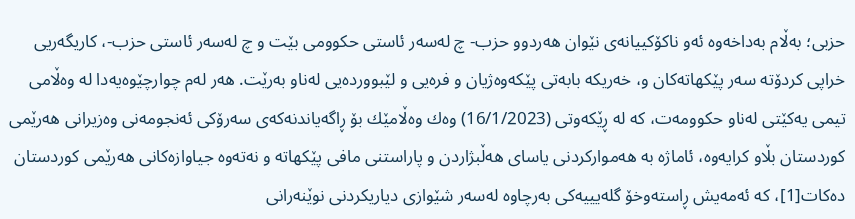حزبی؛ به‌ڵام به‌داخه‌وه‌ ئه‌و ناكۆكییانه‌ی نێوان هه‌ردوو حزب- چ له‌سه‌ر ئاستی حكوومی بێت و چ له‌سه‌ر ئاستی حزب-، كاریگه‌ریی خراپی كردۆته‌ سه‌ر پێكهاته‌كان و، خه‌ریكه‌ بابه‌تی پێكه‌وه‌ژیان و فره‌یی و لێبوورده‌یی له‌ناو به‌رێت. هه‌ر له‌م چوارچێوه‌یه‌دا له‌ وه‌ڵامی تیمی یه‌كێتی له‌ناو حكوومه‌ت، كه‌ له‌ ڕێكه‌وتی (16/1/2023) وه‌ك وه‌ڵامێك بۆ ڕاگه‌یاندنه‌كه‌ی سه‌رۆكی ئه‌نجومه‌نی وه‌زیرانی هه‌رێمی كوردستان بڵاو كرایه‌‌وه‌، ئاماژه‌ به‌ هه‌مواركردنی یاسای هه‌ڵبژاردن و پاراستنی مافی پێكهاته‌ و نه‌ته‌وه‌ جیاوازه‌كانی هه‌رێمی كوردستان ده‌كات[1]، كه‌ ئه‌مه‌یش ڕاسته‌وخۆ گله‌یییه‌كی‌ به‌رچاوه‌ له‌سه‌ر شێوازی دیاریكردنی نوێنه‌رانی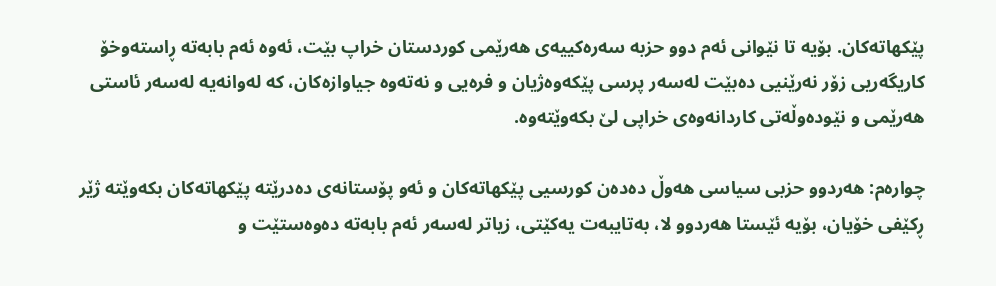پێكهاته‌كان. بۆیه‌ تا نێوانی ئه‌م دوو حزبه‌‌ سه‌ره‌كییه‌ی هه‌رێمی كوردستان خراپ بێت، ئه‌وه‌ ئه‌م بابه‌ته‌ ڕاسته‌وخۆ كاریگه‌ریی زۆر نه‌رێنیی ده‌بێت له‌سه‌ر پرسی پێكه‌وه‌ژیان و فره‌یی و نه‌ته‌وه‌ جیاوازه‌كان، كه‌ له‌وانه‌یه‌ له‌سه‌ر ئاستی هه‌رێمی و نێوده‌وڵه‌تی كاردانه‌وه‌ی خراپی لێ بكه‌وێته‌وه‌.

چواره‌م: هه‌ردوو حزبی سیاسی هه‌وڵ ده‌ده‌ن كورسیی پێكهاته‌كان و ئه‌و پۆستانه‌ی ده‌درێته‌ پێكهاته‌كان بكه‌وێته‌ ژێر ڕكێفی خۆیان، بۆیه‌ ئێستا هه‌ردوو لا، به‌تایبه‌ت یه‌كێتی، زیاتر له‌سه‌ر ئه‌م بابه‌ته‌ ده‌وه‌ستێت و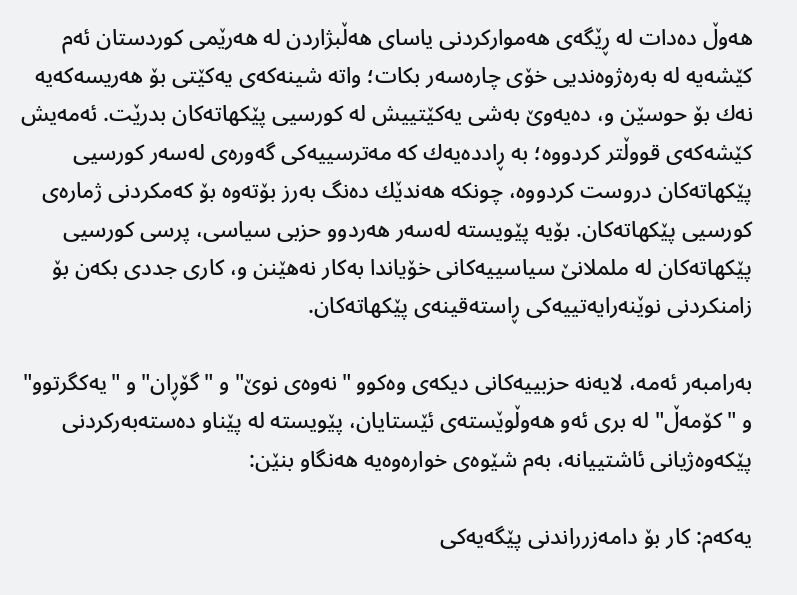هه‌وڵ ده‌دات له‌ ڕێگه‌ی هه‌مواركردنی یاسای هه‌ڵبژاردن له‌ هه‌رێمی كوردستان ئه‌م كێشه‌یه‌ له‌ به‌ره‌ژوه‌ندیی خۆی چاره‌سه‌ر بكات؛ واته شینه‌كه‌ی یه‌كێتی بۆ هه‌ریسه‌كه‌یه‌ نه‌ك بۆ حوسێن و، ده‌یه‌وێ به‌شی یه‌كێتییش له‌ كورسیی پێكهاته‌كان بدرێت. ئه‌مه‌یش كێشه‌كه‌ی قووڵتر كردووه‌؛ به‌ ڕادده‌یه‌ك كه‌ مه‌ترسییه‌كی گه‌وره‌ی له‌سه‌ر كورسیی پێكهاته‌كان دروست كردووه‌، چونكه‌ هه‌ندێك ده‌نگ به‌رز بۆته‌وه‌ بۆ كه‌مكردنی ژماره‌ی كورسیی پێكهاته‌كان. بۆیه‌ پێویسته‌ له‌سه‌ر هه‌ردوو حزبی سیاسی، پرسی كورسیی پێكهاته‌كان له‌ ململانێ‌ سیاسییه‌كانی خۆیاندا به‌كار نه‌هێنن و، كاری جددی بكه‌ن بۆ زامنكردنی نوێنه‌رایه‌تییه‌كی ڕاسته‌قینه‌ی پێكهاته‌كان.

به‌رامبه‌ر ئه‌مه،‌ لایه‌نه‌ حزبییه‌كانی دیكه‌ی وه‌كوو "نه‌وه‌ی نوێ" و "گۆڕان" و "یه‌كگرتوو" و "كۆمه‌ڵ" له‌ بری ئه‌و هه‌وڵوێسته‌ی ئێستایان، پێویسته‌ له‌ پێناو ده‌سته‌به‌ركردنی پێكه‌وه‌ژیانی ئاشتییانه، به‌م شێوه‌ی خواره‌وه‌یه‌ هه‌نگاو بنێن‌:

یه‌كه‌م: كار بۆ دامه‌زرراندنی پێگه‌یه‌كی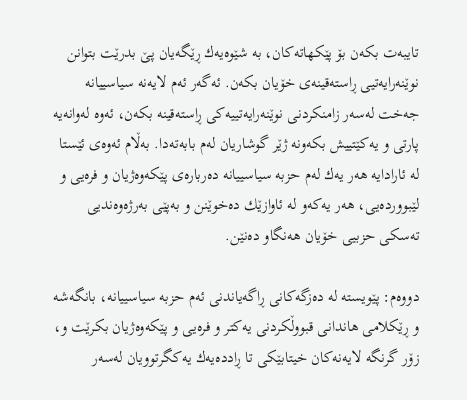تایبه‌ت بكه‌ن بۆ پێكهاته‌كان، به‌ شێوه‌یه‌ك ڕێگه‌یان پێ بدرێت بتوانن نوێنه‌رایه‌تیی ڕاسته‌قینه‌ی خۆیان بكه‌ن. ئه‌گه‌ر ئه‌م لایه‌نه‌ سیاسییانه‌ جه‌خت له‌سه‌ر زامنكردنی نوێنه‌رایه‌تییه‌كی ڕاسته‌قینه‌ بكه‌ن، ئه‌وه‌ له‌وانه‌یه‌ پارتی و یه‌كێتییش بكه‌ونه‌ ژێر گوشاریان له‌م بابه‌ته‌دا. به‌ڵام ئه‌وه‌ی ئێستا له‌ ئارادایه‌ هه‌ر یه‌ك له‌م حزبه‌ سیاسییانه‌ ده‌رباره‌ی پێكه‌وه‌ژیان و فره‌یی و لێبوورده‌یی، هه‌ر یه‌كه‌و لە ئاوازێك ده‌خوێنن و به‌پێی به‌رژه‌وه‌ندیی ته‌سكی حزبیی خۆیان هه‌نگاو ده‌نێن.

دووه‌م: پێویسته‌ له‌ ده‌زگه‌كانی ڕاگه‌یاندنی ئه‌م حزبه‌ سیاسییانه‌، بانگه‌شه‌ و ڕێكلامی هاندانی قبووڵكردنی یه‌كتر و فره‌یی و پێكه‌وه‌ژیان بكرێت و، زۆر گرنگه لایه‌نه‌كان‌ خیتابێكی تا ڕادده‌یه‌ك یه‌كگرتوویان له‌سه‌ر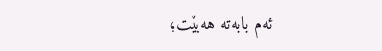ئه‌م بابه‌ته هه‌بێت‌؛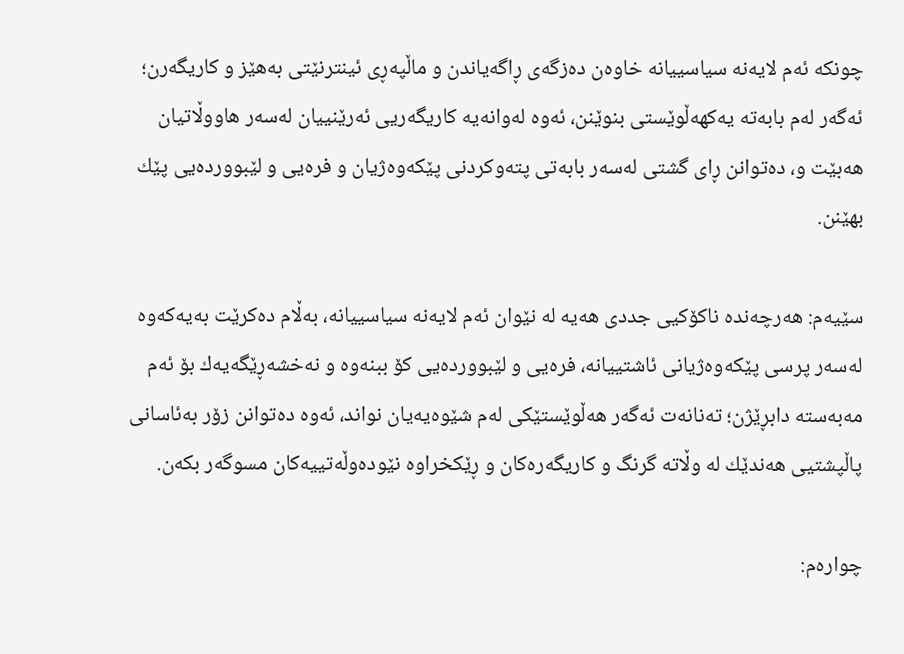چونكه‌ ئه‌م لایه‌نه‌ سیاسییانه‌ خاوه‌ن ده‌زگه‌ی ڕاگه‌یاندن و ماڵپه‌ڕی ئینترنێتی به‌هێز و كاریگه‌رن؛ ئه‌گه‌ر له‌م بابه‌ته‌ یه‌كهه‌ڵوێستی بنوێنن، ئه‌وه‌ له‌وانه‌یه‌ كاریگه‌ریی ئه‌رێنییان له‌سه‌ر هاووڵاتیان هه‌بێت و، ده‌توانن ڕای گشتی له‌سه‌ر بابه‌تی پتەوكردنی پێكه‌وه‌ژیان و فره‌یی و لێبوورده‌یی پێك بهێنن.

سێیه‌م: هه‌رچه‌نده‌ ناكۆكیی جددی هه‌یه‌ له‌ نێوان ئه‌م لایه‌نه‌ سیاسییانه،‌ به‌ڵام ده‌كرێت به‌یه‌كه‌وه‌ له‌سه‌ر پرسی پێكه‌وه‌ژیانی ئاشتییانه‌، فره‌یی و لێبوورده‌یی كۆ ببنه‌وه‌ و نه‌خشه‌ڕێگه‌یه‌ك بۆ ئه‌م مه‌به‌سته دابڕێژن‌؛ ته‌نانه‌ت‌ ئه‌گه‌ر هه‌ڵوێستێكی له‌م شێوه‌یه‌یان نواند، ئه‌وه‌ ده‌توانن زۆر به‌ئاسانی پاڵپشتیی هه‌ندێك له‌ وڵاته‌ گرنگ و كاریگه‌ره‌كان و ڕێكخراوه‌ نێوده‌وڵه‌تییه‌كان مسوگه‌ر بكه‌ن.

چواره‌م: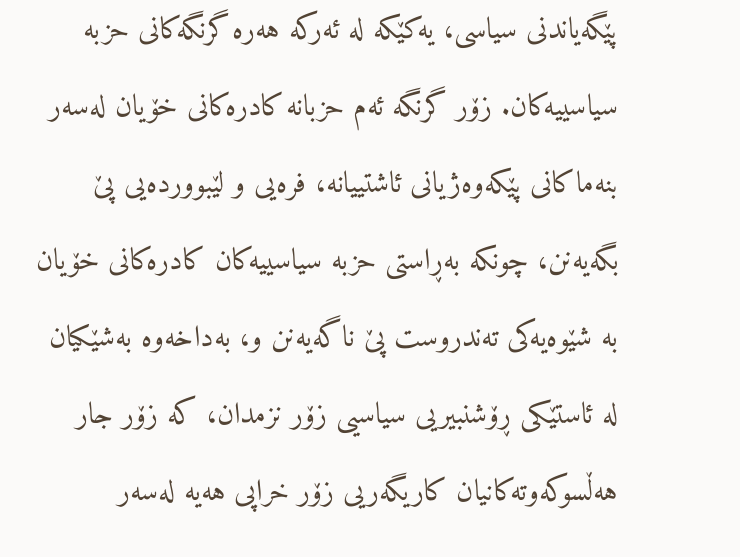پێگه‌یاندنی سیاسی، یه‌كێكه‌ له‌ ئه‌ركه‌ هه‌ره‌ گرنگه‌كانی حزبه‌ سیاسییه‌كان. زۆر گرنگه‌ ئه‌م حزبانه‌ كادره‌كانی خۆیان له‌سه‌ر بنه‌ماكانی پێكه‌وه‌ژیانی ئاشتییانه‌، فره‌یی و لێبوورده‌یی پێ بگه‌یه‌نن، چونكه‌ به‌ڕاستی حزبه‌ سیاسییه‌كان كادره‌كانی خۆیان به‌ شێوه‌یه‌كی ته‌ندروست پێ ناگه‌یه‌نن و، به‌داخه‌وه‌ به‌شێكیان له‌ ئاستێكی ڕۆشنبیریی سیاسیی زۆر نزمدان‌، كه‌ زۆر جار هه‌ڵسوكه‌وته‌كانیان كاریگه‌ریی زۆر خراپی هه‌یه‌ له‌سه‌ر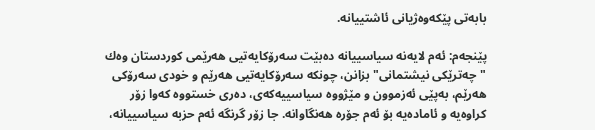بابه‌تی پێكه‌وه‌ژیانی ئاشتییانه‌.

پێنجه‌م: ئه‌م لایه‌نه‌ سیاسییانه‌ ده‌بێت سه‌رۆكایه‌تیی هه‌رێمی كوردستان وه‌ك "چه‌ترێكی ‌نیشتمانی" بزانن، چونكه‌ سه‌رۆكایه‌تیی هه‌رێم و خودی سه‌رۆكی هه‌رێم، به‌پێی ئه‌زموون و مێژووه‌ سیاسییه‌كه‌ی، ده‌ری خستووه‌ كه‌وا زۆر كراوه‌یه‌ و ئاماده‌یه‌ بۆ ئه‌م جۆره‌ هه‌نگاوانه‌. جا زۆر گرنگه‌ ئه‌م حزبه‌ سیاسییانه‌،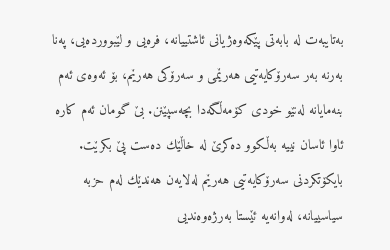به‌تایبه‌ت له‌ بابه‌تی پێكه‌وه‌ژیانی ئاشتییانه‌، فره‌یی و لێبوورده‌یی، په‌نا به‌رنه‌ به‌ر سه‌رۆكایه‌تیی هه‌رێمی و سه‌رۆكی هه‌رێم، بۆ ئه‌وه‌ی ئه‌م بنه‌مایانه‌ له‌نێو خودی كۆمه‌ڵگه‌دا بچه‌سپێنن. بێ گومان ئه‌م كاره‌ ئاوا ئاسان نییه‌ به‌ڵكوو ده‌كرێ له‌ خاڵێك ده‌ست پێ بكرێت. بایكۆتكردنی سه‌رۆكایه‌تیی هه‌رێم له‌لایه‌ن هه‌ندێك له‌م حزبه‌ سیاسییانه‌، له‌وانه‌یه‌ ئێستا به‌رژه‌وه‌ندیی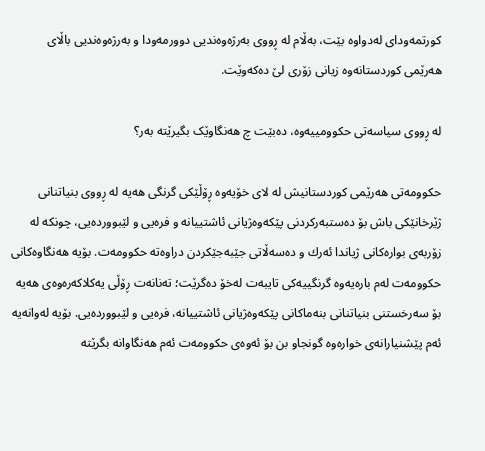كورتمه‌ودای له‌دواوه‌ بێت، به‌ڵام له‌ ڕووی به‌رژه‌وه‌ندیی دوورمه‌ودا و به‌رژه‌وه‌ندیی باڵای هه‌رێمی كوردستانه‌وه‌ زیانی زۆری لێ ده‌كه‌وێت.

لە ڕووی سیاسەتی حکوومییەوە، دەبێت چ هەنگاوێک بگیرێتە بەر؟

حكوومه‌تی هه‌رێمی كوردستانیش له‌ لای خۆیه‌وه‌ ڕۆڵێكی گرنگی هه‌یه‌ له‌ ڕووی بنیاتنانی ژێرخانێكی باش بۆ ده‌ستبه‌ركردنی پێكه‌وه‌ژیانی ئاشتییانه‌ و فره‌یی و لێبوورده‌یی‌، چونكه‌ له‌ زۆربه‌ی بواره‌كانی ژیاندا ئه‌رك و ده‌سه‌ڵاتی جێبه‌جێكردن دراوه‌ته‌ حكوومه‌ت. بۆیه‌ هه‌نگاوه‌كانی حكوومه‌ت له‌م باره‌یه‌وه‌ گرنگییه‌كی تایبه‌ت له‌خۆ ده‌گرێت؛ ته‌نانه‌ت ڕۆڵی یه‌كلاكه‌ره‌وه‌ی هه‌یه‌ بۆ سه‌رخستنی بنیاتنانی بنه‌ماكانی پێكه‌وه‌ژیانی ئاشتییانه‌، فره‌یی و لێبوورده‌یی. بۆیه‌ له‌وانه‌یه‌ ئه‌م پێشنیارانه‌ی خواره‌وه‌ گونجاو بن بۆ ئه‌وه‌ی حكوومه‌ت ئه‌م هه‌نگاوانه‌ بگرێتە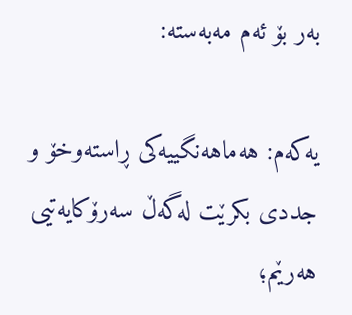به‌ر بۆ ئه‌م مه‌به‌سته‌:

یه‌كه‌م: هه‌ماهه‌نگییه‌كی ڕاسته‌وخۆ و جددی بكرێت له‌گه‌ڵ سه‌رۆكایه‌تیی هه‌رێم؛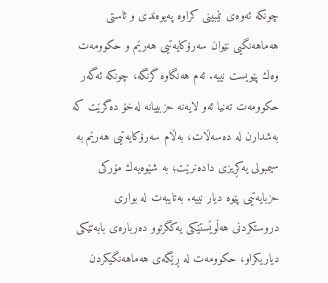چونكه‌ ئه‌وه‌ی تێبینی كراوه‌ په‌یوه‌ندی و ئاستی هه‌ماهه‌نگیی نێوان سه‌رۆكایه‌تیی هه‌رێم و حكوومه‌ت وه‌ك پێویست نییه‌. ئه‌م هه‌نگاوه‌ گرنگه‌، چونكه‌ ئه‌گه‌ر حكوومه‌ت ته‌نیا ئه‌و لایه‌نه‌ حزبییانه‌ له‌خۆ ده‌گرێت كه‌ به‌شدارن له‌ ده‌سه‌ڵات، به‌ڵام سه‌رۆكایه‌تیی هه‌رێم به‌ سیمبولی یه‌كڕیزی داده‌نرێت؛ به‌ شێوه‌یه‌ك مۆركی حزبایه‌تیی پێوه‌ دیار نییه‌. به‌تایبه‌ت له‌ بواری دروستكردنی هه‌ڵوێستێكی یه‌كگرتوو ده‌رباره‌ی بابه‌تێكی دیاریكراو‌، حكوومه‌ت له‌ ڕێگه‌ی هه‌ماهه‌نگیكردن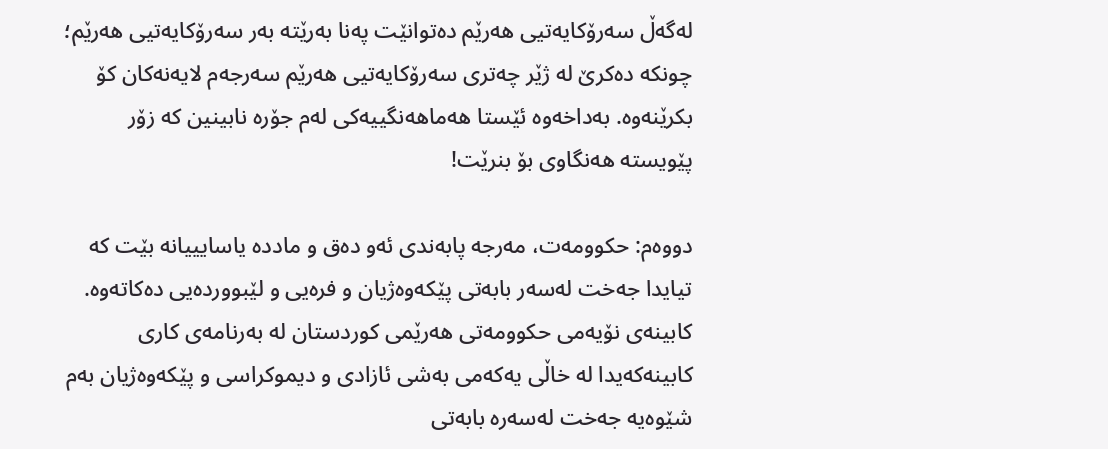له‌گه‌ڵ سه‌رۆكایه‌تیی هه‌رێم ده‌توانێت په‌نا به‌رێته‌ به‌ر سه‌رۆكایه‌تیی هه‌رێم؛ چونكه‌ ده‌كرێ له‌ ژێر چه‌تری سه‌رۆكایه‌تیی هه‌رێم سه‌رجه‌م لایه‌نه‌كان كۆ بكرێنه‌وه‌. به‌داخه‌وه‌ ئێستا هه‌ماهه‌نگییه‌كی له‌م جۆره‌ نابینین كه‌ زۆر پێویسته‌ هه‌نگاوی بۆ بنرێت!

دووه‌م: حكوومه‌ت، مه‌رجه پابه‌ندی ئه‌و ده‌ق و مادده‌ یاسایییانه‌ بێت كه‌ تیایدا جه‌خت له‌سه‌ر بابه‌تی پێكه‌وه‌ژیان و فره‌یی و لێبوورده‌یی ده‌كاته‌وه‌. كابینه‌ی نۆیه‌می حكوومه‌تی هه‌رێمی كوردستان له‌ به‌رنامه‌ی كاری كابینه‌كه‌یدا له‌ خاڵی یه‌كه‌می به‌شی ئازادی و دیموكراسی و پێكه‌وه‌ژیان به‌م شێوه‌یه‌ جه‌خت له‌سه‌ره‌ بابه‌تی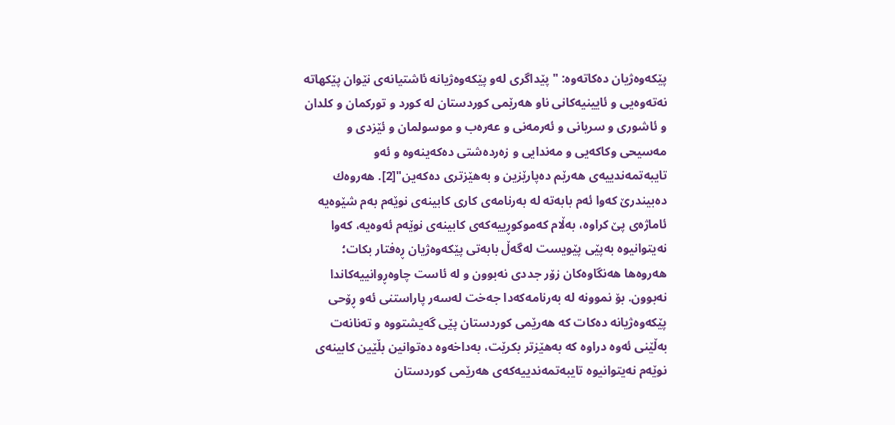پێكه‌وه‌ژیان ده‌كاته‌وه‌: "پێداگری لەو پێکەوەژیانە ئاشتیانەی نێوان پێکهاتە نەتەوەیی و ئایینیەکانی ناو هەرێمی کوردستان لە کورد و تورکمان و کلدان و ئاشوری و سریانی و ئەرمەنی و عەرەب و موسولمان و ئێزدی و مەسیحی وکاکەیی و مەندایی و زەردەشتی دەکەینەوە و ئەو تایبەتمەندییەی هەرێم دەپارێزین و بەهێزتری دەکەین"[2]. هه‌روه‌ك ده‌بیندرێ كه‌وا ئه‌م بابه‌ته‌ له‌ بەرنامەی کاری كابینه‌ی نوێه‌م به‌م شێوه‌یه‌ ئاماژه‌ی پێ كراوه،‌ به‌ڵام كه‌موكوڕییه‌كه‌ی كابینه‌ی نوێه‌م ئه‌وه‌یه‌، كه‌وا نه‌یتوانیوه‌ به‌پێی پێویست له‌گه‌ڵ بابه‌تی پێكه‌وه‌ژیان ڕه‌فتار بكات؛ هه‌روه‌ها هه‌نگاوه‌كان زۆر جددی نه‌بوون و له‌ ئاست چاوه‌ڕوانییه‌كاندا نه‌بوون. بۆ نموونه‌ له‌ بەرنامەکەدا جه‌خت له‌سه‌ر پاراستنی ئه‌و ڕۆحی پێكه‌وه‌ژیانه‌ ده‌كات كه‌ هه‌رێمی كوردستان پێی گه‌یشتووه‌ و ته‌نانه‌ت به‌ڵێنی ئه‌وه‌ دراوه‌ كه‌ به‌هێزتر بكرێت، به‌داخه‌وه‌ ده‌توانین بڵێین كابینه‌ی نوێه‌م نه‌یتوانیوه‌ تایبه‌تمه‌ندییه‌كه‌ی هه‌رێمی كوردستان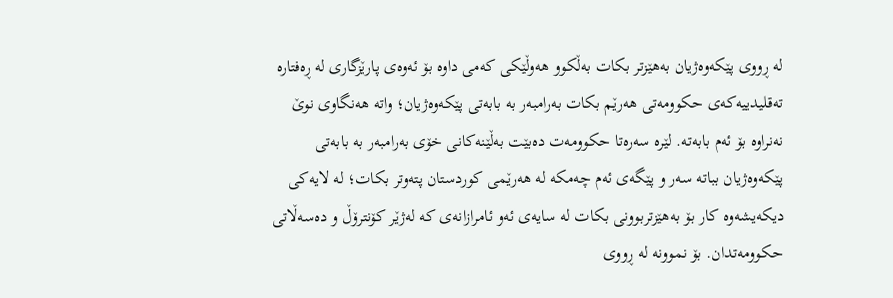له‌ ڕووی پێكه‌وه‌ژیان به‌هێزتر بكات به‌ڵكوو هه‌وڵێكی كه‌می داوه‌ بۆ ئه‌وه‌ی پارێزگاری له‌ ڕه‌فتاره‌ ته‌قلیدییه‌كه‌ی حكوومه‌تی هه‌رێم بكات به‌رامبه‌ر به‌ بابه‌تی پێكه‌وه‌ژیان؛ واته هه‌نگاوی نوێ نه‌نراوه‌ بۆ ئه‌م بابه‌ته‌. لێره‌ سه‌ره‌تا حكوومه‌ت ده‌بێت به‌ڵێنه‌كانی خۆی به‌رامبه‌ر به‌ بابه‌تی پێكه‌وه‌ژیان بباته‌ سه‌ر و پێگه‌ی ئه‌م چه‌مكه‌ له‌ هه‌رێمی كوردستان پتەوتر بكات؛ له‌ لایه‌كی دیكه‌یشه‌وه‌ كار بۆ به‌هێزتربوونی بكات له‌ سایه‌ی ئه‌و ئامرازانه‌ی كه‌ له‌ژێر كۆنترۆڵ و ده‌سه‌ڵاتی حكوومه‌تدان. بۆ نموونه‌ له‌ ڕووی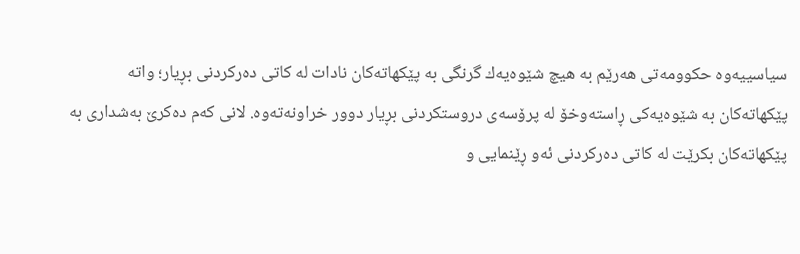سیاسییه‌وه‌ حكوومه‌تی هه‌رێم به‌ هیچ شێوه‌یه‌ك گرنگی به‌ پێكهاته‌كان نادات له‌ كاتی ده‌ركردنی بڕیار؛ واته پێكهاته‌كان به‌ شێوه‌یه‌كی ڕاسته‌وخۆ له‌ پرۆسه‌ی دروستكردنی بڕیار دوور خراونه‌ته‌وه‌. لانی كه‌م ده‌كرێ به‌شداری به‌ پێكهاته‌كان بكرێت له‌ كاتی ده‌ركردنی ئه‌و ڕێنمایی و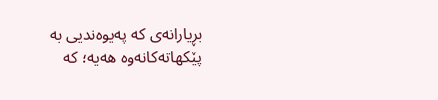بڕیارانه‌ی كه‌ په‌یوه‌ندیی به‌ پێكهاته‌كانه‌وه‌ هه‌یه‌؛ كه‌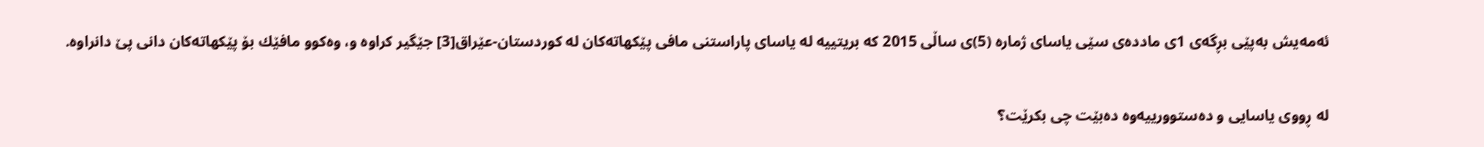ئه‌مه‌یش به‌پێی بڕگه‌ی 1ی مادده‌ی سێی یاسای ژماره‌ (5)ی ساڵی 2015 كه‌ بریتییه‌ له‌ یاسای پاراستنی مافی پێكهاته‌كان له‌ كوردستان-عێراق[3] جێگیر كراوه و،‌ وه‌كوو مافێك بۆ پێكهاته‌كان دانی پێ دانراوه‌.

لە ڕووی یاسایی و دەستوورییەوە دەبێت چی بکرێت؟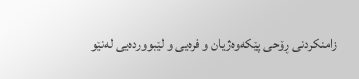زامنكردنی ڕۆحی پێكه‌وه‌ژیان و فره‌یی و لێبوورده‌یی له‌نێو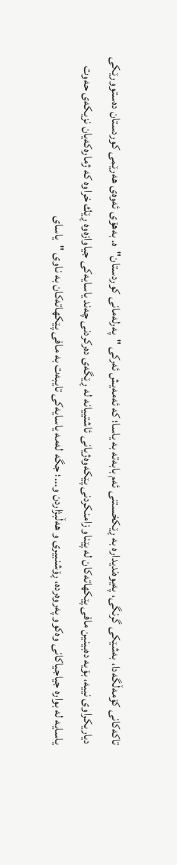تاكه‌كانی كۆمه‌ڵگه‌دا، به‌شێكی گرنگی، په‌یوه‌ندیداره‌ به‌ ڕێكخستنی ئه‌م بابه‌ته‌ به‌ یاسا؛ كه‌ ئه‌مه‌یش ئه‌ركی "په‌رله‌مانی كوردستان"ه‌. به‌هۆی ئه‌وه‌ی هه‌رێمی كوردستان ده‌ستوورێكی دیاریكراوی نییه،‌ بۆیه‌ ده‌بینین مافی پێكهاته‌كان له‌ پێناو زامنكردنی پێكه‌وه‌ژیانی ئاشتییانه‌ له‌ ڕێگه‌ی ده‌ركردنی چه‌ند یاسایه‌كی‌ جیاوازه‌وه‌ ڕێك خراوه‌ كه‌ ژماره‌كه‌یان نزیكه‌ی حه‌وت یاسایه‌ له‌ بواره‌ جیاجیاكانی وه‌كوو په‌روه‌رده‌، ڕۆشنبیری و هه‌ڵبژاردن و...؛ جگه‌ له‌مه‌ یاسایه‌كی تایبه‌ت به‌ مافی پێكهاته‌كان به‌ ناوی "یاسای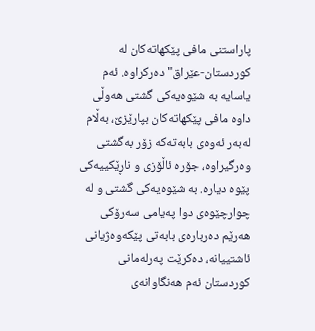پاراستنی مافی پێكهاته‌كان له‌ كوردستان-عێراق" ده‌ركراوه‌. ئه‌م یاسایه‌ به‌ شێوه‌یه‌كی گشتی هه‌وڵی داوه‌ مافی پێكهاته‌كان بپارێزێ، به‌ڵام له‌به‌ر ئه‌وه‌ی بابه‌ته‌كه‌ زۆر به‌گشتی وه‌رگیراوه‌، جۆره‌ ئاڵۆزی و ناڕێكییه‌كی پێوه‌ دیاره‌. به‌ شێوه‌یه‌كی گشتی و له چوارچێوه‌ی دوا په‌یامی سه‌رۆكی هه‌رێم ده‌رباره‌ی بابه‌تی پێكه‌وه‌ژیانی ئاشتییانه،‌ ده‌كرێت په‌رله‌مانی كوردستان ئه‌م هه‌نگاوانه‌ی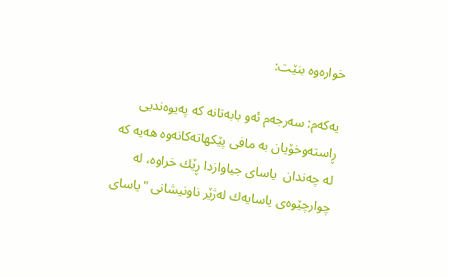خواره‌وه‌ بنێت:

یه‌كه‌م: سه‌رجه‌م ئه‌و بابه‌تانه‌ كه‌ په‌یوه‌ندیی ڕاسته‌وخۆیان به‌ مافی پێكهاته‌كانه‌وه‌ هه‌یه‌ كه‌ له‌ چه‌ندان  یاسای جیاوازدا ڕێك خراوه‌، له‌ چوارچێوه‌ی یاسایه‌ك له‌ژێر ناونیشانی "یاسای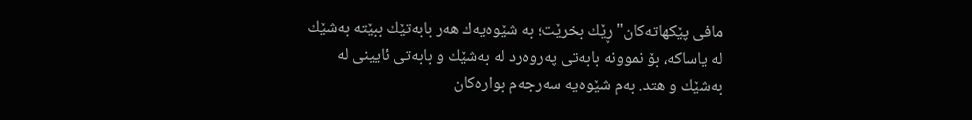مافی پێكهاته‌كان" ڕێك بخرێت؛ به‌ شێوه‌یه‌ك هه‌ر بابه‌تێك ببێته‌ به‌شێك له‌ یاساكه، بۆ نموونه‌ بابه‌تی په‌ر‌وه‌رد له‌ به‌شێك و بابه‌تی ئایینی له‌ به‌شێك و هتد. به‌م شێوه‌یه‌ سه‌رجه‌م بواره‌كان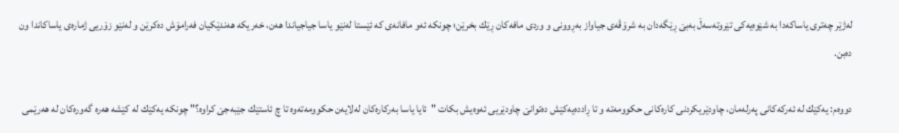له‌ژێر چه‌تری یاساكه‌دا به‌ شێوه‌یه‌كی تێروته‌سه‌ڵ به‌بێ ڕێگه‌دان به‌ شرۆڤه‌ی جیاواز به‌ڕوونی و وردی مافه‌كان ڕێك بخرێن؛ چونكه‌ ئه‌و مافانه‌ی كه‌ ئێستا له‌نێو یاسا جیاجیاندا هه‌ن،‌ خه‌ریكه‌ هه‌ندێكیان فه‌رامۆش ده‌كرێن و له‌نێو زۆریی ژماره‌ی یاساكاندا ون ده‌بن‌.

دووه‌م: یه‌كێك له‌ ئه‌ركه‌كانی په‌رله‌مان، چاودێریكردنی كاره‌كانی حكوومه‌ته‌ و تا ڕادده‌یه‌كێش ده‌توانێ چاودێریی ئه‌وه‌یش بكات "ئایا یاسا به‌ركاره‌كان له‌لایه‌ن حكوومه‌ته‌وه‌ تا چ ئاستێك جێبه‌جێ كراوه‌؟" چونكه‌ یه‌كێك له‌ كێشه‌ هه‌ره‌ گه‌وره‌كان له‌ هه‌رێمی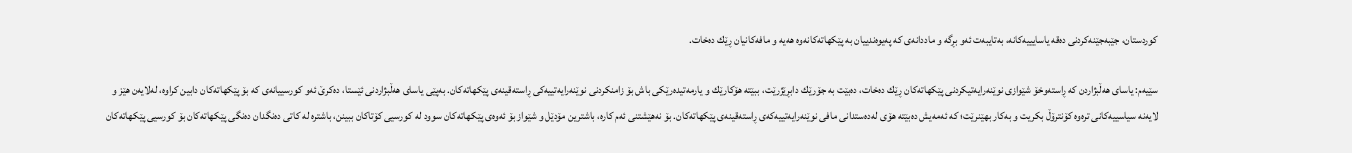كوردستان، جێبه‌جێنه‌كردنی ده‌قه‌ یاسایییه‌كانه‌، به‌تایبه‌ت ئه‌و بڕگه‌ و ماددانه‌ی كه‌ په‌یوه‌ندییان به‌ پێكهاته‌كانه‌وه‌ هه‌یه‌ و مافه‌كانیان ڕێك ده‌خات.

سێیه‌م: یاسای هه‌ڵبژاردن كه‌ ڕاسته‌وخۆ شێوازی نوێنه‌رایه‌تیكردنی پێكهاته‌كان ڕێك ده‌خات، ده‌بێت به‌ جۆرێك دابڕێژرێت، ببێته‌ هۆكارێك و یارمه‌تیده‌رێكی باش بۆ زامنكردنی نوێنه‌رایه‌تییه‌كی ڕاسته‌قینه‌ی پێكهاته‌كان. بەپێی یاسای هه‌ڵبژاردنی ئێستا، ده‌كرێ ئه‌و كورسییانه‌ی كه‌ بۆ پێكهاته‌كان دابین كراوه،‌ له‌لایه‌ن‌ هێز و لایه‌نه‌ سیاسییه‌كانی تره‌وه‌ كۆنترۆڵ بكریت و به‌كار بهێنرێت؛ كه‌ ئه‌مه‌یش ده‌بێته‌ هۆی له‌ده‌ستدانی مافی نوێنه‌رایه‌تییه‌كه‌ی ڕاسته‌قینه‌ی پێكهاته‌كان. بۆ نه‌هێشتنی ئه‌م كاره،‌ باشترین مۆدێل و شێواز بۆ ئه‌وه‌ی پێكهاته‌كان سوود له‌ كورسیی كۆتاكان ببینن، باشتره‌ له‌ كاتی ده‌نگدان ده‌نگی پێكهاته‌كان بۆ كورسیی پێكهاته‌كان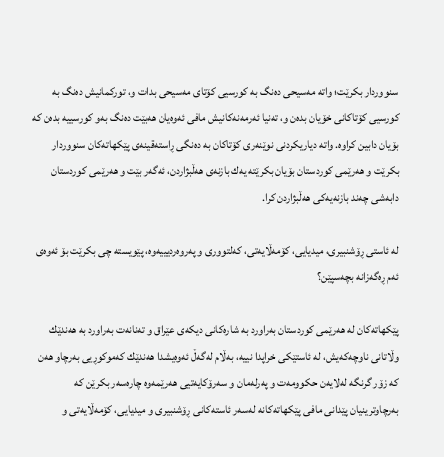سنووردار بكرێت؛ واته مه‌سیحی ده‌نگ به‌ كورسیی كۆتای مه‌سیحی بدات و، توركمانیش ده‌نگ به‌ كورسیی كۆتاكانی خۆیان بده‌ن و، ته‌نیا ئه‌رمه‌نه‌كانیش مافی ئه‌وه‌یان هه‌بێت ده‌نگ به‌و كورسییه‌ بده‌ن كه‌ بۆیان دابین كراوه‌. واته دیاریكردنی نوێنه‌ری كۆتاكان به‌ ده‌نگی ڕاسته‌قینه‌ی پێكهاته‌كان سنووردار بكرێت و هه‌رێمی كوردستان بۆیان بكرێته‌ یه‌ك بازنه‌ی هه‌ڵبژاردن، ئه‌گه‌ر بێت و هه‌رێمی كوردستان دابه‌شی چه‌ند بازنه‌یه‌كی هه‌ڵبژاردن كرا.

لە ئاستی ڕۆشنبیری، میدیایی، کۆمەڵایەتی، کەلتووری و پەروەردیییەوە، پێویستە چی بکرێت بۆ ئەوەی ئەم ڕەگەزانە بچەسپێن؟

پێكهاته‌كان له‌ هه‌رێمی كوردستان به‌راورد به‌ شاره‌كانی دیكه‌ی عێراق و ته‌نانه‌ت به‌راورد به‌ هه‌ندێك وڵاتانی ناوچه‌كه‌یش، له‌ ئاستێكی خراپدا نییه‌، به‌ڵام له‌گه‌ڵ ئه‌وه‌یشدا هه‌ندێك كه‌موكوڕیی به‌رچاو هه‌ن كه‌ زۆر گرنگه‌‌ له‌لایه‌ن حكوومه‌ت و په‌رله‌مان و سه‌رۆكایه‌تیی هه‌رێمه‌وه‌ چاره‌سه‌ر بكرێن كه‌ به‌رچاوترینیان پێدانی مافی پێكهاته‌كانه‌ له‌سه‌ر ئاسته‌كانی ڕۆشنبیری و میدیایی، كۆمه‌ڵایه‌تی و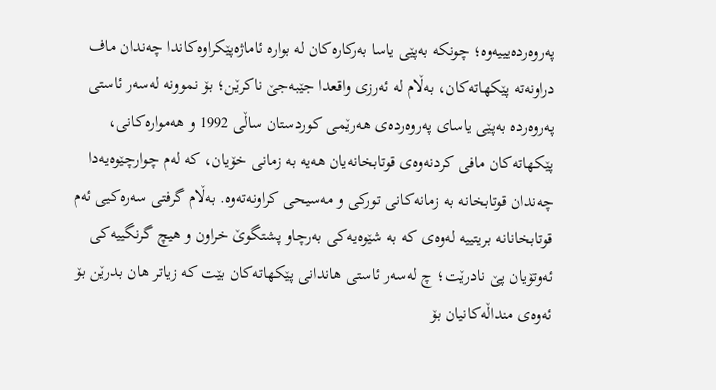په‌روه‌رده‌یییه‌وه‌؛ چونكه‌ به‌پێی یاسا به‌ركاره‌كان له‌ بواره‌ ئاماژه‌پێكراوه‌كاندا چه‌ندان ماف دراونه‌ته‌ پێكهاته‌كان، به‌ڵام له‌ ئه‌رزی واقعدا جێبه‌جێ ناكرێن؛ بۆ نموونه‌ له‌سه‌ر ئاستی په‌روه‌رده‌ به‌پێی یاسای په‌روه‌رده‌ی هه‌رێمی كوردستان ساڵی 1992 و هه‌مواره‌كانی، پێكهاته‌كان مافی كردنه‌وه‌ی قوتابخانه‌یان هه‌یه‌ به‌ زمانی خۆیان، كه‌ له‌م چوارچێوه‌یه‌دا چه‌ندان قوتابخانه‌ به‌ زمانه‌كانی توركی و مه‌سیحی كراونه‌ته‌وه‌. به‌ڵام گرفتی سه‌ره‌كیی ئه‌م قوتابخانانه‌ بریتییه‌ له‌وه‌ی كه‌ به‌ شێوه‌یه‌كی به‌رچاو پشتگوێ خراون و هیچ گرنگییه‌كی ئه‌وتۆیان پێ نادرێت؛ چ له‌سه‌ر ئاستی هاندانی پێكهاته‌كان بێت كه‌ زیاتر هان بدرێن بۆ ئه‌وه‌ی منداڵه‌كانیان بۆ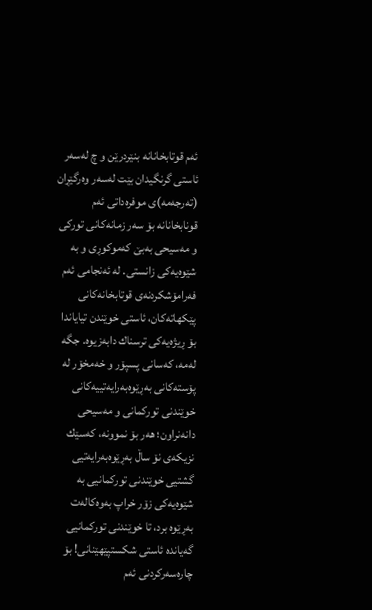ئه‌م قوتابخانانه‌ بنێردرێن و چ له‌سه‌ر ئاستی گرنگیدان بێت له‌سه‌ر وه‌رگێڕان (ته‌رجه‌مه‌)ی موفره‌داتی ئه‌م قونابخانانه‌ بۆ سه‌ر زمانه‌كانی توركی و مه‌سیحی به‌بێ كه‌موكوڕی و به‌ شێوه‌یه‌كی زانستی. له‌ ئه‌نجامی ئه‌م فه‌رامۆشكردنه‌ی قوتابخانه‌كانی پێكهاته‌كان، ئاستی خوێندن تیایاندا بۆ ڕیژه‌یه‌كی ترسناك دابه‌زیوه‌. جگه‌ له‌مه‌، كه‌سانی پسپۆر و خه‌مخۆر له‌ پۆسته‌كانی به‌ڕێوه‌به‌رایه‌تییه‌كانی خوێندنی توركمانی و مه‌سیحی دانه‌نراون؛ هه‌ر بۆ نموونه،‌ كه‌سێك نزیكه‌ی نۆ ساڵ به‌ڕێوه‌به‌رایه‌تیی گشتیی خوێندنی توركمانیی به‌ شێوه‌یه‌كی زۆر خراپ به‌وه‌كاله‌ت به‌ڕێوه ‌برد، تا خوێندنی توركمانیی گه‌یانده‌ ئاستی شكستپێهێنانی! بۆ چاره‌سه‌ركردنی ئه‌م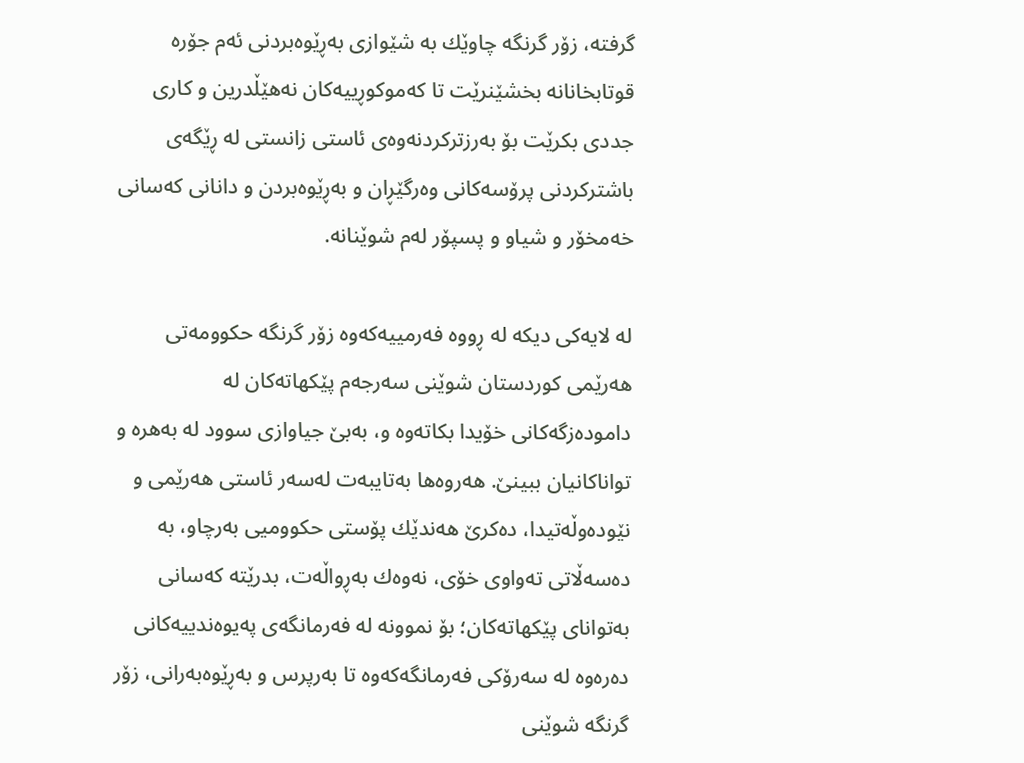گرفته‌، زۆر گرنگه‌ چاوێك به‌ شێوازی به‌ڕێوه‌بردنی ئه‌م جۆره‌ قوتابخانانه‌ بخشێنرێت تا كه‌موكوڕییه‌كان نه‌هێڵدرین و كاری جددی بكرێت بۆ به‌رزتركردنه‌وه‌ی ئاستی زانستی له‌ ڕێگه‌ی باشتركردنی پرۆسه‌كانی وه‌رگێڕان و به‌ڕێوه‌بردن و دانانی كه‌سانی خه‌مخۆر و شیاو و پسپۆر له‌م شوێنانه‌.

له‌ لایه‌كی دیكه‌ له‌ ڕووه‌ فه‌رمییه‌كه‌وه‌ زۆر گرنگه‌ حكوومه‌تی هه‌رێمی كوردستان شوێنی سه‌رجه‌م پێكهاته‌كان له‌ داموده‌زگه‌كانی خۆیدا بكاته‌وه‌ و، به‌بێ جیاوازی سوود له ‌به‌هره‌ و تواناكانیان ببینێ. هه‌روه‌ها به‌تایبه‌ت له‌سه‌ر ئاستی هه‌رێمی و نێوده‌وڵه‌تیدا، ده‌كرێ هه‌ندێك پۆستی حكوومیی به‌رچاو، به‌ ده‌سه‌ڵاتی ته‌واوی خۆی، نه‌وه‌ك به‌ڕواڵه‌ت، بدرێته‌ كه‌سانی به‌توانای پێكهاته‌كان؛ بۆ نموونه‌ له‌ فه‌رمانگه‌ی په‌یوه‌ندییه‌كانی ده‌ره‌وه‌ له‌ سه‌رۆكی فه‌رمانگه‌كه‌وه‌ تا به‌رپرس و به‌ڕێوه‌بەرانی، زۆر گرنگه‌ شوێنی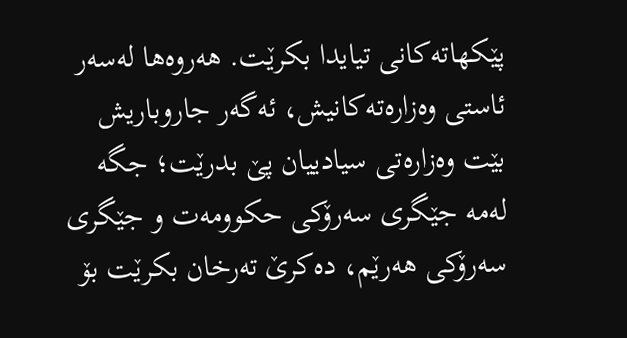پێكهاته‌كانی تیایدا بكرێت. هه‌روه‌ها له‌سه‌ر ئاستی وه‌زاره‌ته‌كانیش، ئه‌گه‌ر جاروباریش بێت وه‌زاره‌تی سیادییان پێ بدرێت؛ جگه‌ له‌مه‌ جێگری سه‌رۆكی حكوومه‌ت و جێگری سه‌رۆكی هه‌رێم، ده‌كرێ ته‌رخان بكرێت بۆ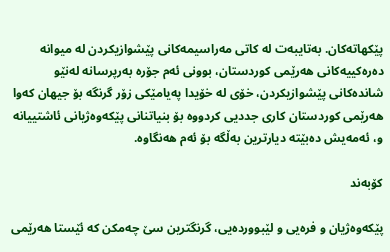پێكهاته‌كان. به‌تایبه‌ت له‌ كاتی مه‌راسیمه‌كانی پێشوازیكردن له‌ میوانه‌ ده‌ره‌كییه‌كانی هه‌رێمی كوردستان، بوونی ئه‌م جۆره‌ به‌رپرسانه‌ له‌نێو شانده‌كانی پێشوازیكردن، خۆی له ‌خۆیدا په‌یامێكی زۆر گرنگه‌ بۆ جیهان كه‌وا هه‌رێمی كوردستان كاری جددیی كردووه‌ بۆ بنیاتنانی پێكه‌وه‌ژیانی ئاشتییانه‌ و، ئه‌مه‌یش ده‌بێته‌ دیارترین به‌ڵگه‌‌ بۆ ئه‌م هه‌نگاوه‌.

كۆبه‌ند

پێكه‌وه‌ژیان و فره‌یی و لێبوورده‌یی، گرنگترین سێ چه‌مكن‌ كه‌ ئێستا هه‌رێمی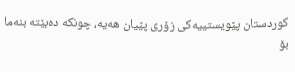كوردستان پێویستییه‌كی زۆری پێیان هه‌یه‌، چونكه‌ ده‌بێته‌ بنه‌ما بۆ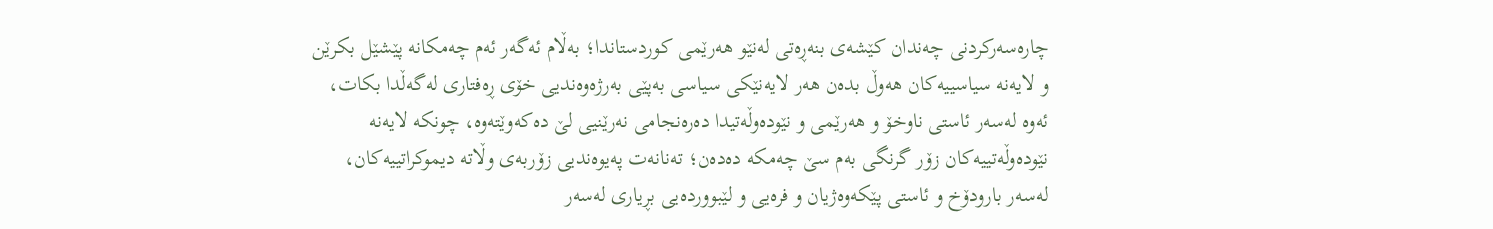چاره‌سه‌ركردنی چه‌ندان كێشه‌ی بنه‌ڕه‌تی له‌نێو هه‌رێمی كوردستاندا؛ به‌ڵام ئه‌گه‌ر ئه‌م چه‌مكانه‌ پێشێل بكرێن و لایه‌نه‌ سیاسییه‌كان هه‌وڵ بده‌ن هه‌ر لایه‌نێكی سیاسی به‌پێی به‌رژه‌وه‌ندیی خۆی ڕه‌فتاری له‌گه‌ڵدا بكات، ئه‌وه‌ له‌سه‌ر ئاستی ناوخۆ و هه‌رێمی و نێوده‌وڵه‌تیدا ده‌ره‌نجامی نه‌رێنیی لێ ده‌كه‌وێته‌وه، چونكه‌ لایه‌نه‌ نێوده‌وڵه‌تییه‌كان زۆر گرنگی به‌م سێ چه‌مكه‌ ده‌ده‌ن؛ ته‌نانه‌ت په‌یوه‌ندیی زۆربه‌ی وڵاته‌ دیموكراتییه‌كان، له‌سه‌ر بارودۆخ و ئاستی پێكه‌وه‌ژیان و فره‌یی و لێبوورده‌یی بڕیاری له‌سه‌ر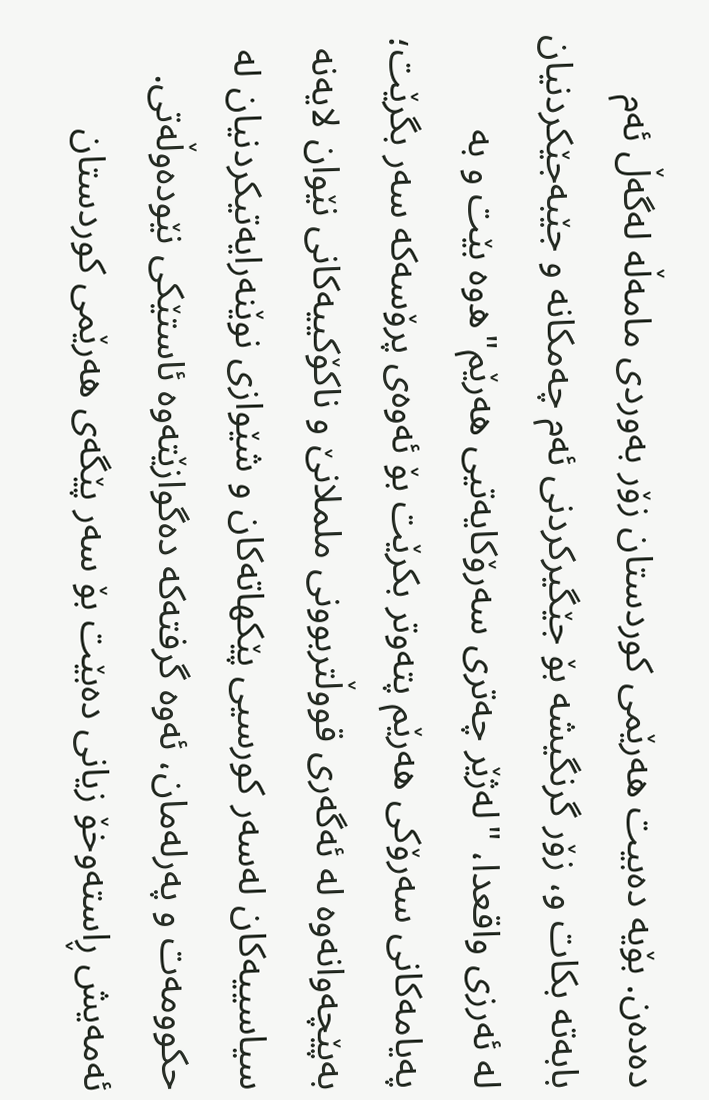ده‌ده‌ن. بۆیه‌ ده‌بیت هه‌رێمی كوردستان زۆر به‌وردی مامه‌ڵه‌ له‌گه‌ڵ ئه‌م بابه‌ته‌ بكات و، زۆر گرنگیشه‌ بۆ جێگیركردنی ئه‌م چه‌مكانه‌ و جێبه‌جێكردنیان له‌ ئه‌رزی واقعدا، "له‌ژێر چه‌تری سه‌رۆكایه‌تیی هه‌رێم"ه‌وه‌ بێت و به‌ په‌یامه‌كانی سه‌رۆكی هه‌رێم پته‌وتر بكرێت بۆ ئه‌وه‌ی پرۆسه‌كه‌ سه‌ر بگرێت؛ به‌پێچه‌وانه‌وه‌ له‌ ئه‌گه‌ری قووڵتربوونی ململانێ و ناكۆكییه‌كانی نێوان لایه‌نه‌ سیاسییه‌كان له‌سه‌ر كورسیی پێكهاته‌كان و شێوازی نوێنه‌رایه‌تیكردنیان له‌ حكوومه‌ت و په‌رله‌مان، ئه‌وه‌ گرفته‌كه‌ ده‌گوازێته‌وه‌ ئاستێكی نێوده‌وڵه‌تی. ئه‌مه‌یش ڕاسته‌وخۆ زیانی ده‌بێت بۆ سه‌ر پێگه‌ی هه‌رێمی كوردستان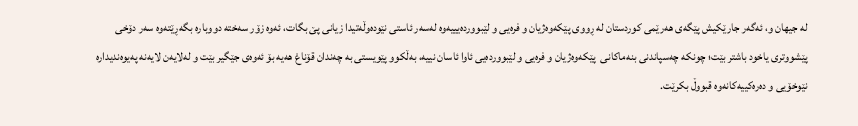له‌ جیهان و، ئه‌گه‌ر جارێكیش پێگه‌ی هه‌رێمی كوردستان له‌ ڕووی پێكه‌وه‌ژیان و فره‌یی و لێبوورده‌یییه‌وه‌ له‌سه‌ر ئاستی نێوده‌وڵه‌تیدا زیانی پێ بگات، ئه‌وه‌ زۆر سه‌خته‌ دووباره‌ بگه‌ڕێته‌وه‌ سه‌ر دۆخی پێشووتری یاخود باشتر بێت؛ چونكه‌ چه‌سپاندنی بنه‌ماكانی  پێكه‌وه‌ژیان و فره‌یی و لێبوورده‌یی ئاوا ئاسان نییه‌، به‌ڵكوو پێویستی به‌ چه‌ندان قۆناغ هه‌یه‌ بۆ ئه‌وه‌ی جێگیر بێت و له‌لایه‌ن لایه‌نه‌ په‌یوه‌ندیداره‌ نێوخۆیی و ده‌ره‌كییه‌كانه‌وه‌ قبووڵ بكرێت.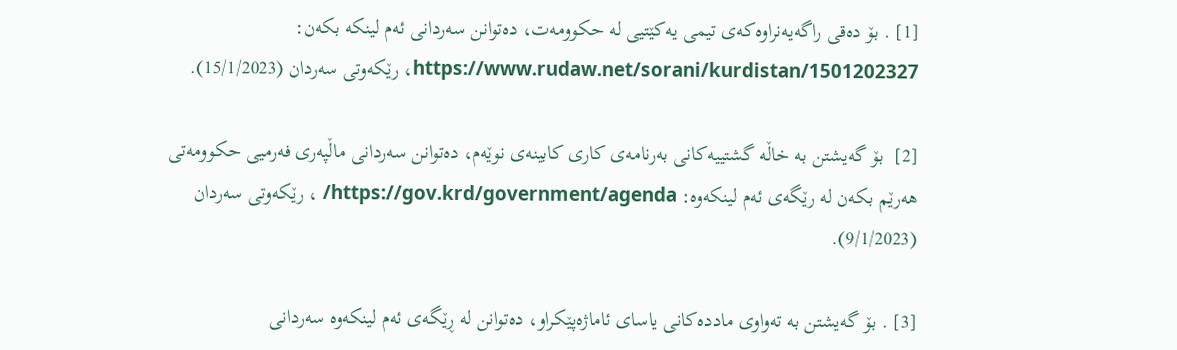[1] . بۆ ده‌قی راگه‌یه‌نراوه‌كه‌ی تیمی یه‌كێتیی له‌ حكوومه‌ت، ده‌توانن سه‌ردانی ئه‌م لینكه‌ بكه‌ن: https://www.rudaw.net/sorani/kurdistan/1501202327، رێكه‌وتی سه‌ردان (15/1/2023).

[2]  بۆ گه‌یشتن به‌ خاڵه‌ گشتییه‌كانی به‌رنامه‌ی كاری كابینه‌ی نوێه‌م، ده‌توانن سه‌ردانی ماڵپه‌ری فه‌رمیی حكوومه‌تی هه‌رێم بكه‌ن له‌ رێگه‌ی ئه‌م لینكه‌وه‌: https://gov.krd/government/agenda/ ، رێكه‌وتی سه‌ردان (9/1/2023).

[3] . بۆ گه‌یشتن به‌ ته‌واوی مادده‌كانی یاسای ئاماژه‌پێكراو، ده‌توانن له‌ ڕێگه‌ی ئه‌م لینكه‌وه‌ سه‌ردانی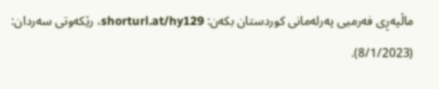ماڵپه‌ڕی فه‌رمیی په‌رله‌مانی كوردستان بكه‌ن: shorturl.at/hy129، رێكه‌وتی سه‌ردان: (8/1/2023).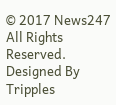© 2017 News247 All Rights Reserved. Designed By Tripples